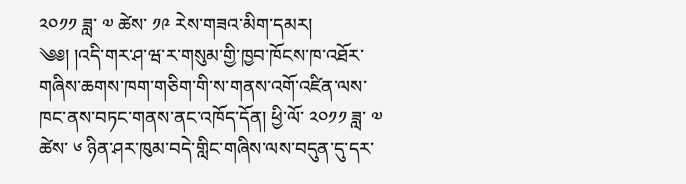༢༠༡༡ ཟླ་ ༧ ཚེས་ ༡༩ རེས་གཟའ་མིག་དམར།
༄༅། །འདི་གར་ཤ་ཝ་ར་གསུམ་གྱི་ཁྱབ་ཁོངས་ཁ་འཐོར་གཞིས་ཆགས་ཁག་གཅིག་གི་ས་གནས་འགོ་འཛིན་ལས་ཁང་ནས་བཏང་གནས་ནང་འཁོད་དོན། ཕྱི་ལོ་ ༢༠༡༡ ཟླ་ ༧ ཚེས་ ༦ ཉིན་ཤར་ཁུམ་བདེ་གླིང་གཞིས་ལས་བདུན་དུ་དར་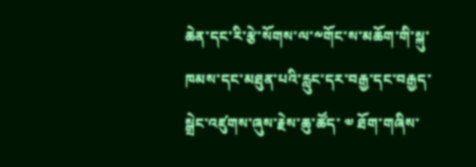ཆེན་དང་རི་རྩེ་སོགས་ལ་༸གོང་ས་མཆོག་གི་སྐུ་ཁམས་དང་མཐུན་པའི་རླུང་དར་བརྒྱ་དང་བརྒྱད་སྒྲེང་འཛུགས་ཞུས་རྗེས་ཆུ་ཚོད་ ༧ ཐོག་གཞིས་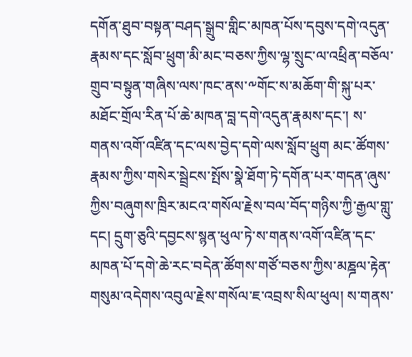དགོན་ཐུབ་བསྟན་བཤད་སྒྲུབ་གླིང་མཁན་པོས་དབུས་དགེ་འདུན་རྣམས་དང་སློབ་ཕྲུག་མི་མང་བཅས་ཀྱིས་ལྷ་སྲུང་ལ་འཕྲིན་བཅོལ་གྲུབ་བསྟུན་གཞིས་ལས་ཁང་ནས་༸གོང་ས་མཆོག་གི་སྐུ་པར་མཐོང་གྲོལ་རིན་པོ་ཆེ་མཁན་བླ་དགེ་འདུན་རྣམས་དང་། ས་གནས་འགོ་འཛིན་དང་ལས་བྱེད་དགེ་ལས་སློབ་ཕྲུག མང་ཚོགས་རྣམས་ཀྱིས་གསེར་སྦྲེངས་སྤོས་སྣེ་ཐོག་ཏེ་དགོན་པར་གདན་ཞུས་ཀྱིས་བཞུགས་ཁྲིར་མངའ་གསོལ་རྗེས་བལ་བོད་གཉིས་ཀྱི་རྒྱལ་གླུ་དང། དྲུག་ཅུའི་དབྱངས་སྙན་ཕུལ་ཏེ་ས་གནས་འགོ་འཛིན་དང་མཁན་པོ་དགེ་ཆེ་རང་བདེན་ཚོགས་གཙོ་བཅས་ཀྱིས་མཎྜལ་རྟེན་གསུམ་འདེགས་འབུལ་རྗེས་གསོལ་ཇ་འབྲས་སིལ་ཕུལ། ས་གནས་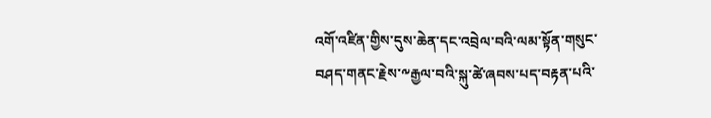འགོ་འཛིན་གྱིས་དུས་ཆེན་དང་འབྲེལ་བའི་ལམ་སྟོན་གསུང་བཤད་གནང་རྗེས་༸རྒྱལ་བའི་སྐུ་ཚེ་ཞབས་པད་བརྟན་པའི་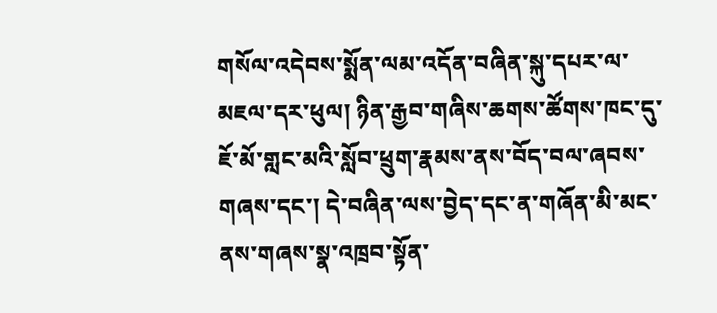གསོལ་འདེབས་སྨོན་ལམ་འདོན་བཞིན་སྐུ་དཔར་ལ་མཇལ་དར་ཕུལ། ཉིན་རྒྱབ་གཞིས་ཆགས་ཚོགས་ཁང་དུ་ཇོ་མོ་གླང་མའི་སློབ་ཕྲུག་རྣམས་ནས་བོད་བལ་ཞབས་གཞས་དང་། དེ་བཞིན་ལས་བྱེད་དང་ན་གཞོན་མི་མང་ནས་གཞས་སྣ་འཁྲབ་སྟོན་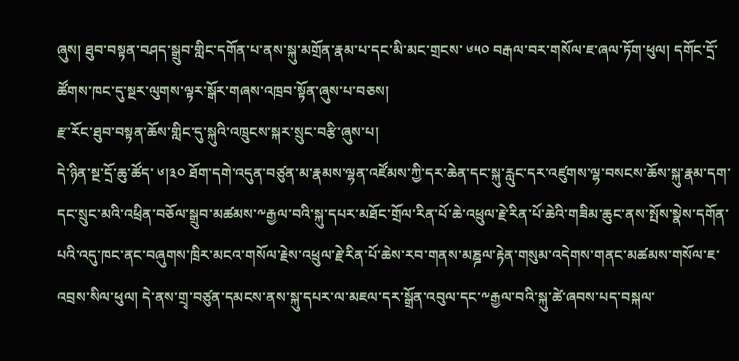ཞུས། ཐུབ་བསྟན་བཤད་སྒྲུབ་གླིང་དགོན་པ་ནས་སྐུ་མགྲོན་རྣམ་པ་དང་མི་མང་གྲངས་ ༦༥༠ བརྒལ་བར་གསོལ་ཇ་ཞལ་ཏོག་ཕུལ། དགོང་དྲོ་ཚོགས་ཁང་དུ་སྔར་ལུགས་ལྟར་སྒོར་གཞས་འཁྲབ་སྟོན་ཞུས་པ་བཅས།
རྫ་རོང་ཐུབ་བསྟན་ཆོས་གླིང་དུ་སྐུའི་འཁྲུངས་སྐར་སྲུང་བརྩི་ཞུས་པ།
དེ་ཉིན་སྔ་དྲོ་ཆུ་ཚོད་ ༦།༣༠ ཐོག་དགེ་འདུན་བཙུན་མ་རྣམས་ལྷན་འཛོམས་ཀྱི་དར་ཆེན་དང་སྐུ་རླུང་དར་འཛུགས་ལྷ་བསངས་ཆོས་སྐུ་རྣམ་དག་དང་སྲུང་མའི་འཕྲིན་བཅོལ་སྒྲུབ་མཚམས་༸རྒྱལ་བའི་སྐུ་དཔར་མཐོང་གྲོལ་རིན་པོ་ཆེ་འཕྲུལ་རྗེ་རིན་པོ་ཆེའི་གཟིམ་ཆུང་ནས་སྤོས་སྣེས་དགོན་པའི་འདུ་ཁང་ནང་བཞུགས་ཁྲིར་མངའ་གསོལ་རྗེས་འཕྲུལ་རྗེ་རིན་པོ་ཆེས་རབ་གནས་མཎྜལ་རྟེན་གསུམ་འདེགས་གནང་མཚམས་གསོལ་ཇ་འབྲས་སིལ་ཕུལ། དེ་ནས་གྲྭ་བཙུན་དམངས་ནས་སྐུ་དཔར་ལ་མཇལ་དར་སྒྲོན་འབུལ་དང་༸རྒྱལ་བའི་སྐུ་ཚེ་ཞབས་པད་བསྐལ་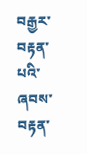བརྒྱར་བརྟན་པའི་ཞབས་བརྟན་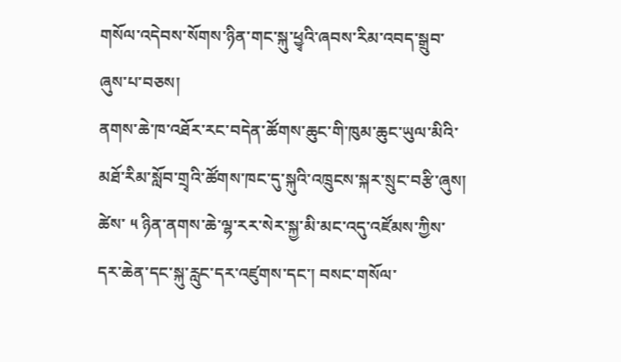གསོལ་འདེབས་སོགས་ཉིན་གང་སྐུ་ཕྱྭའི་ཞབས་རིམ་འབད་སྒྲུབ་ཞུས་པ་བཅས།
ནགས་ཆེ་ཁ་འཐོར་རང་བདེན་ཚོགས་ཆུང་གི་ཁུམ་ཆུང་ཡུལ་མིའི་མཐོ་རིམ་སློབ་གྲྭའི་ཚོགས་ཁང་དུ་སྐུའི་འཁྲུངས་སྐར་སྲུང་བརྩི་ཞུས།
ཚེས་ ༥ ཉིན་ནགས་ཆེ་ལྷ་རར་སེར་སྐྱ་མི་མང་འདུ་འཛོམས་ཀྱིས་དར་ཆེན་དང་སྐུ་རླུང་དར་འཛུགས་དང་། བསང་གསོལ་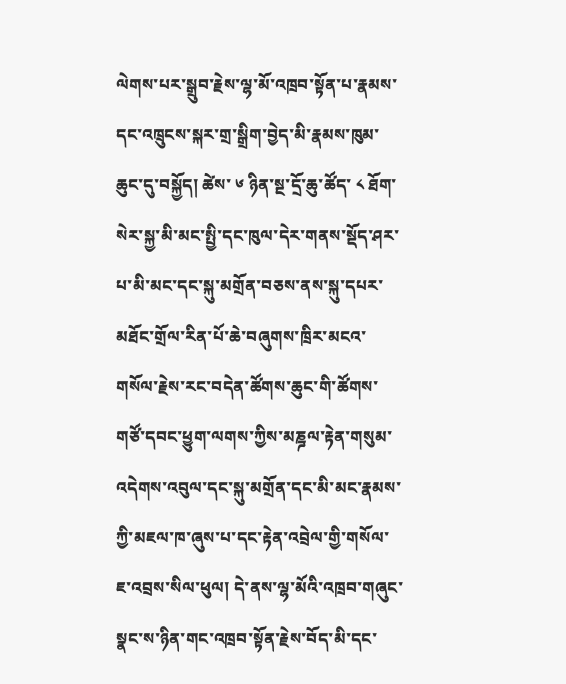ལེགས་པར་སྒྲུབ་རྗེས་ལྷ་མོ་འཁྲབ་སྟོན་པ་རྣམས་དང་འཁྲུངས་སྐར་གྲ་སྒྲིག་བྱེད་མི་རྣམས་ཁུམ་ཆུང་དུ་བསྐྱོད། ཚེས་ ༦ ཉིན་སྔ་དྲོ་ཆུ་ཚོད་ ༨ ཐོག་སེར་སྐྱ་མི་མང་སྤྱི་དང་ཁུལ་དེར་གནས་སྡོད་ཤར་པ་མི་མང་དང་སྐུ་མགྲོན་བཅས་ནས་སྐུ་དཔར་མཐོང་གྲོལ་རིན་པོ་ཆེ་བཞུགས་ཁྲིར་མངའ་གསོལ་རྗེས་རང་བདེན་ཚོགས་ཆུང་གི་ཚོགས་གཙོ་དབང་ཕྱུག་ལགས་ཀྱིས་མཎྜལ་རྟེན་གསུམ་འདེགས་འབུལ་དང་སྐུ་མགྲོན་དང་མི་མང་རྣམས་ཀྱི་མཇལ་ཁ་ཞུས་པ་དང་རྟེན་འབྲེལ་གྱི་གསོལ་ཇ་འབྲས་སིལ་ཕུལ། དེ་ནས་ལྷ་མོའི་འཁྲབ་གཞུང་སྣང་ས་ཉིན་གང་འཁྲབ་སྟོན་རྗེས་བོད་མི་དང་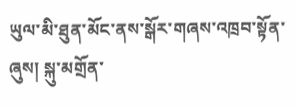ཡུལ་མི་ཐུན་མོང་ནས་སྒོར་གཞས་འཁྲབ་སྟོན་ཞུས། སྐུ་མགྲོན་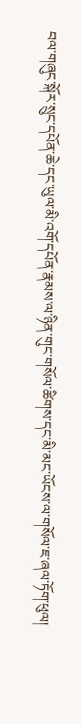བལ་གཞུང་སྐོར་སྲུང་དཔོན་ཆེ་དང་ཡུལ་མི་འགོ་དཔོན་རྣམས་ལ་ཉིན་གུང་གསོལ་ཚིགས་དང་མི་མང་ཡོངས་ལ་གསོལ་ཇ་ཞལ་ཏོག་ཕུལ།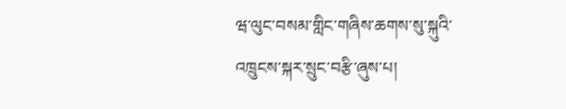ཝ་ལུང་བསམ་གླིང་གཞིས་ཆགས་སུ་སྐུའི་འཁྲུངས་སྐར་སྲུང་བརྩི་ཞུས་པ།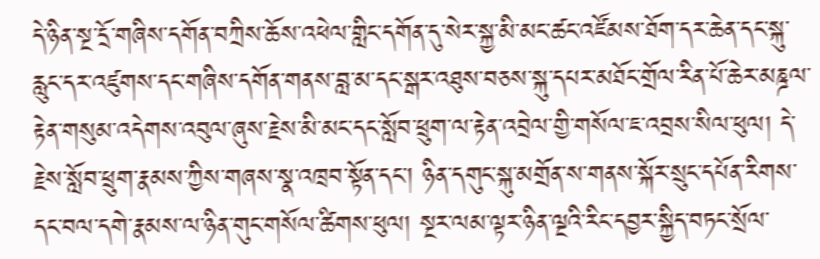དེ་ཉིན་སྔ་དྲོ་གཞིས་དགོན་བཀྲིས་ཆོས་འཕེལ་གླིང་དགོན་དུ་སེར་སྐྱ་མི་མང་ཚང་འཛོམས་ཐོག་དར་ཆེན་དང་སྐུ་རླུང་དར་འཛུགས་དང་གཞིས་དགོན་གནས་བླ་མ་དང་སྒར་འཐུས་བཅས་སྐུ་དཔར་མཐོང་གྲོལ་རིན་པོ་ཆེར་མཎྜལ་རྟེན་གསུམ་འདེགས་འབུལ་ཞུས་རྗེས་མི་མང་དང་སློབ་ཕྲུག་ལ་རྟེན་འབྲེལ་གྱི་གསོལ་ཇ་འབྲས་སིལ་ཕུལ། དེ་རྗེས་སློབ་ཕྲུག་རྣམས་ཀྱིས་གཞས་སྣ་འཁྲབ་སྟོན་དང་། ཉིན་དགུང་སྐུ་མགྲོན་ས་གནས་སྐོར་སྲུང་དཔོན་རིགས་དང་བལ་དགེ་རྣམས་ལ་ཉིན་གུང་གསོལ་ཚིགས་ཕུལ། སྔར་ལམ་ལྟར་ཉིན་ལྔའི་རིང་དབྱར་སྐྱིད་བཏང་སྲོལ་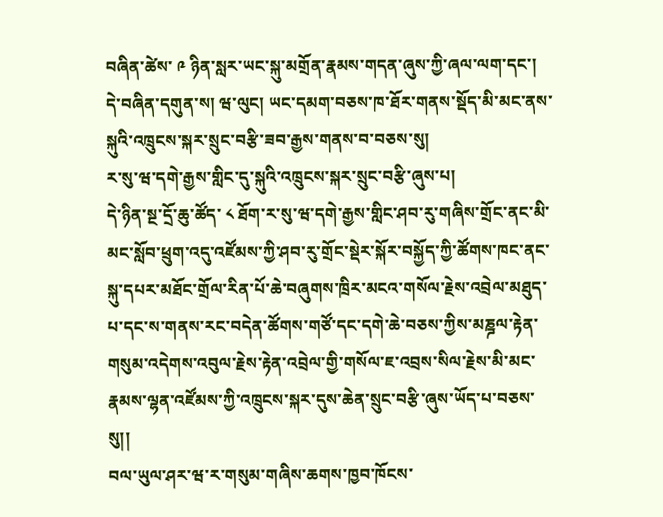བཞིན་ཚེས་ ༩ ཉིན་སླར་ཡང་སྐུ་མགྲོན་རྣམས་གདན་ཞུས་ཀྱི་ཞལ་ལག་དང་། དེ་བཞིན་དགུན་ས། ཝ་ལུང། ཡང་དམག་བཅས་ཁ་ཐོར་གནས་སྡོད་མི་མང་ནས་སྐུའི་འཁྲུངས་སྐར་སྲུང་བརྩི་ཟབ་རྒྱས་གནས་བ་བཅས་སུ།
ར་སུ་ཝ་དགེ་རྒྱས་གླིང་དུ་སྐུའི་འཁྲུངས་སྐར་སྲུང་བརྩི་ཞུས་པ།
དེ་ཉིན་སྔ་དྲོ་ཆུ་ཚོད་ ༨ ཐོག་ར་སུ་ཝ་དགེ་རྒྱས་གླིང་ཤབ་རུ་གཞིས་གྲོང་ནང་མི་མང་སློབ་ཕྲུག་འདུ་འཛོམས་ཀྱི་ཤབ་རུ་གྲོང་སྡེར་སྐོར་བསྐྱོད་ཀྱི་ཚོགས་ཁང་ནང་སྐུ་དཔར་མཐོང་གྲོལ་རིན་པོ་ཆེ་བཞུགས་ཁྲིར་མངའ་གསོལ་རྗེས་འབྲེལ་མཐུད་པ་དང་ས་གནས་རང་བདེན་ཚོགས་གཙོ་དང་དགེ་ཆེ་བཅས་ཀྱིས་མཎྜལ་རྟེན་གསུམ་འདེགས་འབུལ་རྗེས་རྟེན་འབྲེལ་གྱི་གསོལ་ཇ་འབྲས་སིལ་རྗེས་མི་མང་རྣམས་ལྷན་འཛོམས་ཀྱི་འཁྲུངས་སྐར་དུས་ཆེན་སྲུང་བརྩི་ཞུས་ཡོད་པ་བཅས་སུ།།
བལ་ཡུལ་ཤར་ཝ་ར་གསུམ་གཞིས་ཆགས་ཁྱབ་ཁོངས་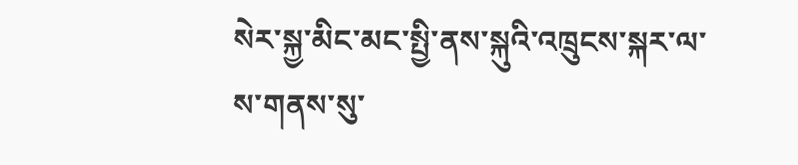སེར་སྐྱ་མིང་མང་སྤྱི་ནས་སྐུའི་འཁྲུངས་སྐར་ལ་ས་གནས་སུ་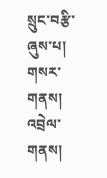སྲུང་བརྩི་ཞུས་པ།
གསར་གནས།
འབྲེལ་གནས།